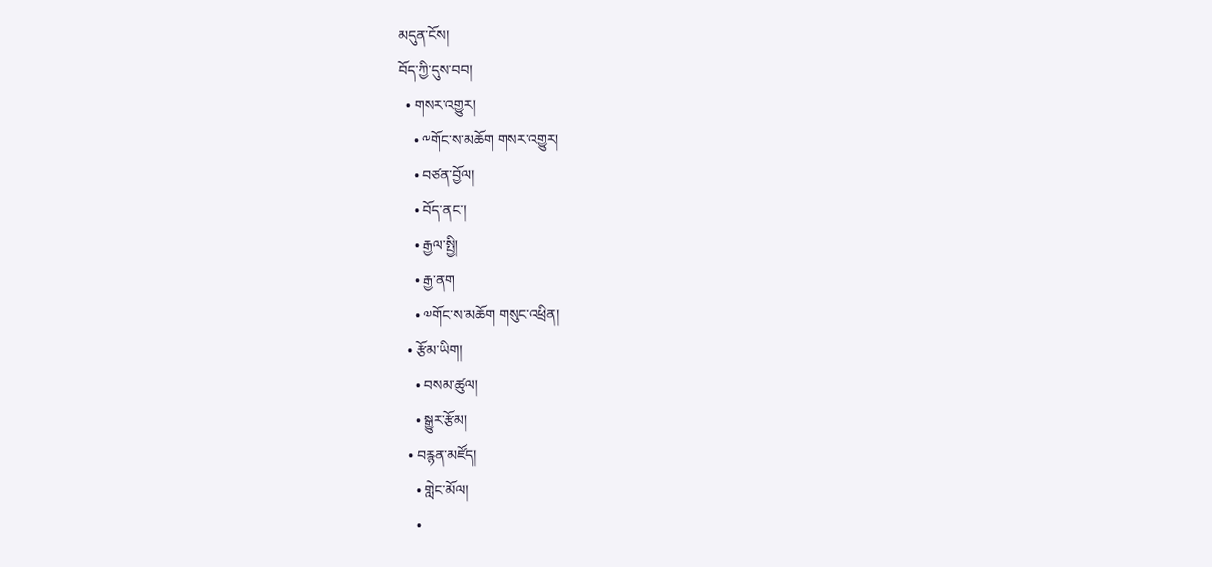མདུན་ངོས།
བོད་ཀྱི་དུས་བབ།
  • གསར་འགྱུར།
    • ༸གོང་ས་མཆོག གསར་འགྱུར།
    • བཙན་བྱོལ།
    • བོད་ནང་།
    • རྒྱལ་སྤྱི།
    • རྒྱ་ནག
    • ༧གོང་ས་མཆོག གསུང་འཕྲིན།
  • རྩོམ་ཡིག།
    • བསམ་ཚུལ།
    • སྒྱུར་རྩོམ།
  • བརྙན་མཛོད།
    • གླེང་མོལ།
    •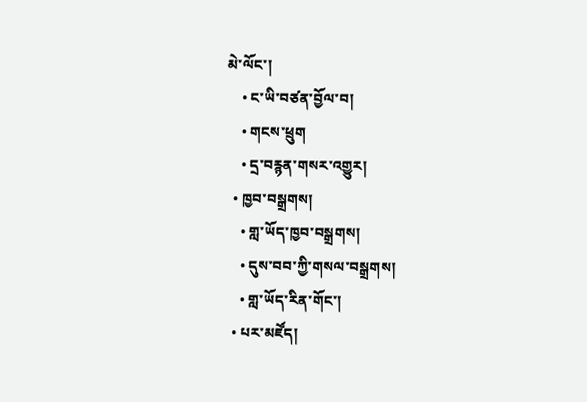མེ་ལོང་།
    • ང་ཡི་བཙན་བྱོལ་བ།
    • གངས་ཕྲུག
    • དྲ་བརྙན་གསར་འགྱུར།
  • ཁྱབ་བསྒྲགས།
    • གླ་ཡོད་ཁྱབ་བསྒྲགས།
    • དུས་བབ་ཀྱི་གསལ་བསྒྲགས།
    • གླ་ཡོད་རིན་གོང་།
  • པར་མཛོད།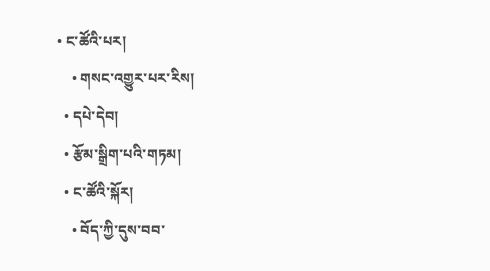• ང་ཚོའི་པར།
    • གསང་འགྱུར་པར་རིས།
  • དཔེ་དེབ།
  • རྩོམ་སྒྲིག་པའི་གཏམ།
  • ང་ཚོའི་སྐོར།
    • བོད་ཀྱི་དུས་བབ་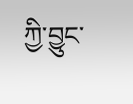ཀྱི་བྱུང་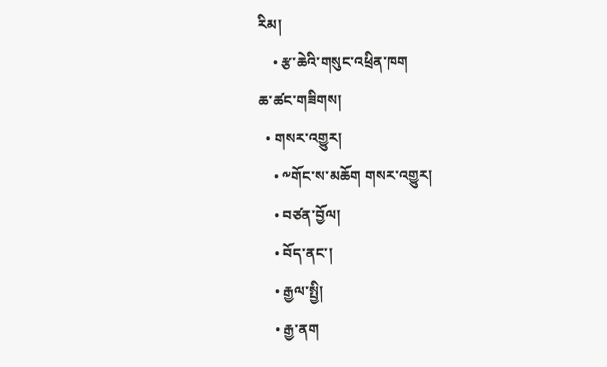རིམ།
    • རྩ་ཆེའི་གསུང་འཕྲིན་ཁག
ཆ་ཚང་གཟིགས།
  • གསར་འགྱུར།
    • ༸གོང་ས་མཆོག གསར་འགྱུར།
    • བཙན་བྱོལ།
    • བོད་ནང་།
    • རྒྱལ་སྤྱི།
    • རྒྱ་ནག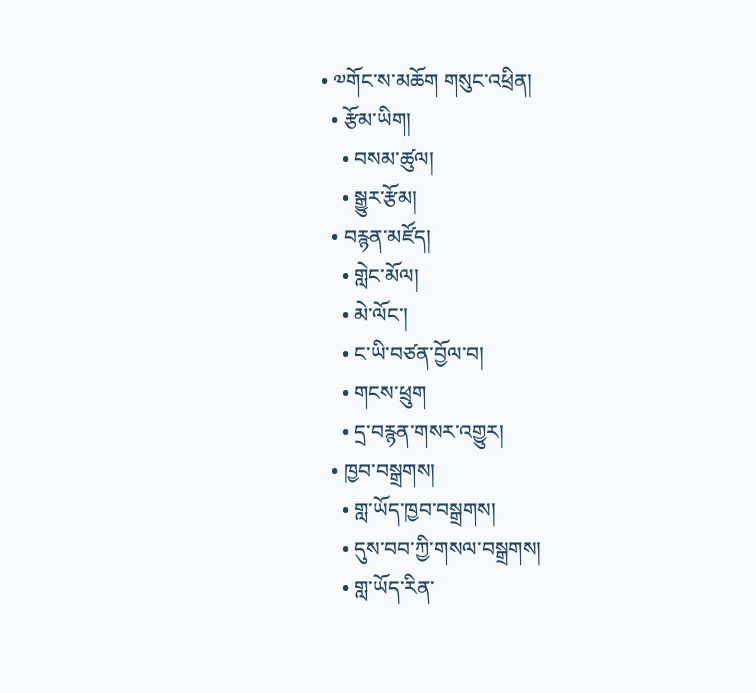• ༧གོང་ས་མཆོག གསུང་འཕྲིན།
  • རྩོམ་ཡིག།
    • བསམ་ཚུལ།
    • སྒྱུར་རྩོམ།
  • བརྙན་མཛོད།
    • གླེང་མོལ།
    • མེ་ལོང་།
    • ང་ཡི་བཙན་བྱོལ་བ།
    • གངས་ཕྲུག
    • དྲ་བརྙན་གསར་འགྱུར།
  • ཁྱབ་བསྒྲགས།
    • གླ་ཡོད་ཁྱབ་བསྒྲགས།
    • དུས་བབ་ཀྱི་གསལ་བསྒྲགས།
    • གླ་ཡོད་རིན་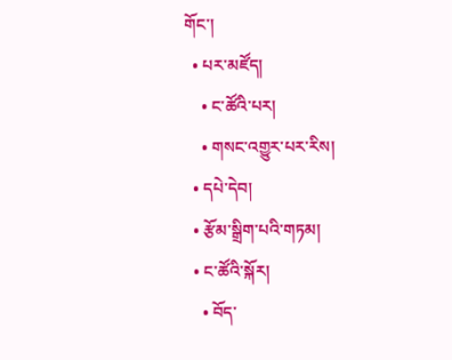གོང་།
  • པར་མཛོད།
    • ང་ཚོའི་པར།
    • གསང་འགྱུར་པར་རིས།
  • དཔེ་དེབ།
  • རྩོམ་སྒྲིག་པའི་གཏམ།
  • ང་ཚོའི་སྐོར།
    • བོད་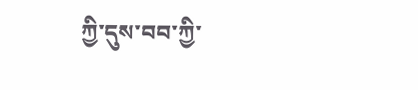ཀྱི་དུས་བབ་ཀྱི་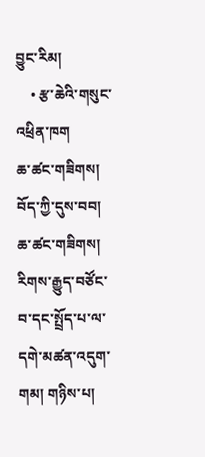བྱུང་རིམ།
    • རྩ་ཆེའི་གསུང་འཕྲིན་ཁག
ཆ་ཚང་གཟིགས།
བོད་ཀྱི་དུས་བབ།
ཆ་ཚང་གཟིགས།
རིགས་རྒྱུད་བཙོང་བ་དང་སྤྲོད་པ་ལ་དགེ་མཚན་འདུག་གམ། གཉིས་པ།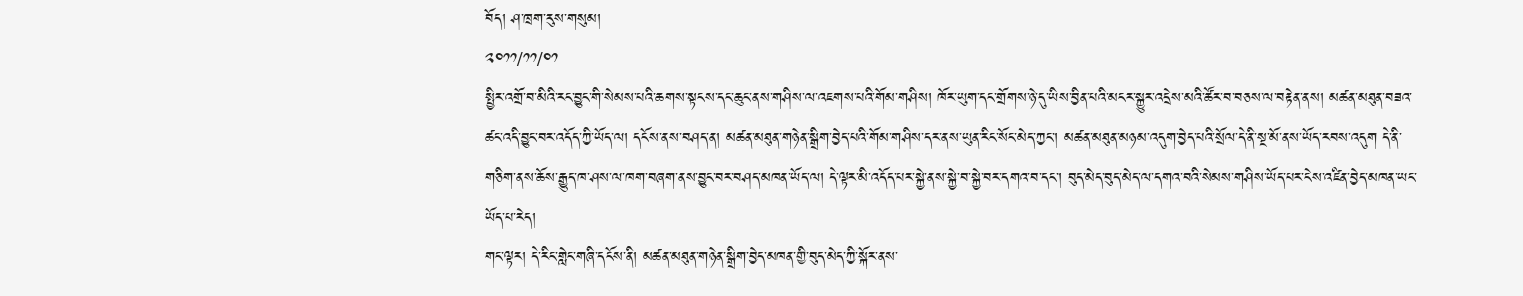བོད། ཤ་ཁྲག་རུས་གསུམ།
༢༠༡༡/༡༡/༠༡
སྤྱིར་འགྲོ་བ་མིའི་རང་བྱུང་གི་སེམས་པའི་ཆགས་སྟངས་དང་ཆུང་ནས་གཤིས་ལ་འཇགས་པའི་གོམ་གཤིས། ཁོར་ཡུག་དང་གྲོགས་ཉེ་དུ་ཡིས་བྱིན་པའི་མངར་སྐྱུར་འདྲེས་མའི་ཚོར་བ་བཅས་ལ་བརྟེན་ནས། མཚན་མཐུན་བཟའ་ཚང་འདི་བྱུང་བར་འདོད་ཀྱི་ཡོད་ལ། དངོས་ནས་བཤད་ན། མཚན་མཐུན་གཉེན་སྒྲིག་བྱེད་པའི་གོམ་གཤིས་དར་ནས་ཡུན་རིང་སོང་མེད་ཀྱང་། མཚན་མཐུན་མཉམ་འདུག་བྱེད་པའི་སྲོལ་དེ་ནི་སྔ་མོ་ནས་ཡོད་རབས་འདུག དེ་ནི་གཅིག་ནས་ཆོས་རྒྱུད་ཁ་ཤས་ལ་ཁག་བཞག་ནས་བྱུང་བར་བཤད་མཁན་ཡོད་ལ། དེ་ལྟར་མི་འདོད་པར་སྐྱེ་ནས་སྐྱེ་བ་སྐྱེ་བར་དགའ་བ་དང་། བུད་མེད་བུད་མེད་ལ་དགའ་བའི་སེམས་གཤིས་ཡོད་པར་ངེས་འཛིན་བྱེད་མཁན་ཡང་ཡོད་པ་རེད།
གང་ལྟར། དེ་རིང་གླེང་གཞི་དངོས་ནི། མཚན་མཐུན་གཉེན་སྒྲིག་བྱེད་མཁན་གྱི་བུད་མེད་ཀྱི་སྐོར་ནས་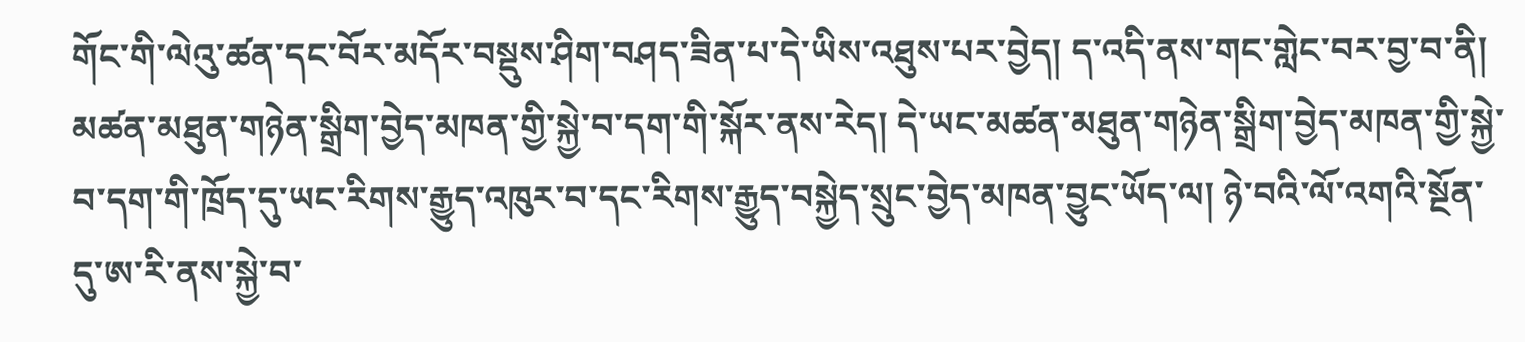གོང་གི་ལེའུ་ཚན་དང་བོར་མདོར་བསྡུས་ཤིག་བཤད་ཟིན་པ་དེ་ཡིས་འཐུས་པར་བྱེད། ད་འདི་ནས་གང་གླེང་བར་བྱ་བ་ནི། མཚན་མཐུན་གཉེན་སྒྲིག་བྱེད་མཁན་གྱི་སྐྱེ་བ་དག་གི་སྐོར་ནས་རེད། དེ་ཡང་མཚན་མཐུན་གཉེན་སྒྲིག་བྱེད་མཁན་གྱི་སྐྱེ་བ་དག་གི་ཁྲོད་དུ་ཡང་རིགས་རྒྱུད་འཁུར་བ་དང་རིགས་རྒྱུད་བསྐྱེད་སྲུང་བྱེད་མཁན་བྱུང་ཡོད་ལ། ཉེ་བའི་ལོ་འགའི་སྔོན་དུ་ཨ་རི་ནས་སྐྱེ་བ་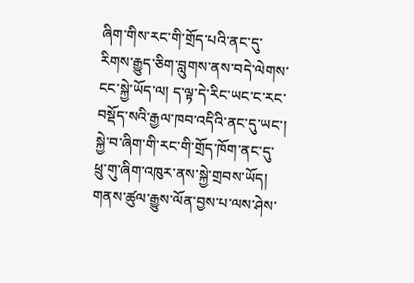ཞིག་གིས་རང་གི་གྲོད་པའི་ནང་དུ་རིགས་རྒྱུད་ཅིག་བླུགས་ནས་བདེ་ལེགས་ངང་སྐྱེ་ཡོད་ལ། ད་ལྟ་དེ་རིང་ཡང་ང་རང་བསྡོད་སའི་རྒྱལ་ཁབ་འདིའི་ནང་དུ་ཡང་། སྐྱེ་བ་ཞིག་གི་རང་གི་གྲོད་ཁོག་ནང་དུ་ཕྲུ་གུ་ཞིག་འཁུར་ནས་སྐྱེ་གྲབས་ཡོད། གནས་ཚུལ་རྒྱུས་ལོན་བྱས་པ་ལས་ཤེས་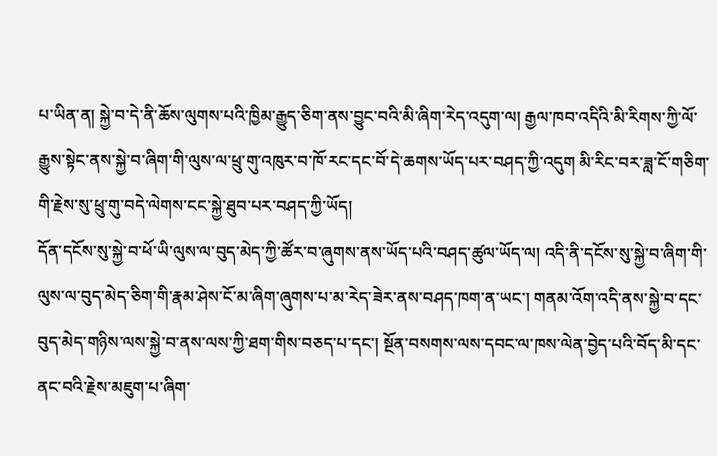པ་ཡིན་ན། སྐྱེ་བ་དེ་ནི་ཆོས་ལུགས་པའི་ཁྱིམ་རྒྱུད་ཅིག་ནས་བྱུང་བའི་མི་ཞིག་རེད་འདུག་ལ། རྒྱལ་ཁབ་འདིའི་མི་རིགས་ཀྱི་ལོ་རྒྱུས་སྟེང་ནས་སྐྱེ་བ་ཞིག་གི་ལུས་ལ་ཕྲུ་གུ་འཁུར་བ་ཁོ་རང་དང་བོ་དེ་ཆགས་ཡོད་པར་བཤད་ཀྱི་འདུག མི་རིང་བར་ཟླ་ངོ་གཅིག་གི་རྗེས་སུ་ཕྲུ་གུ་བདེ་ལེགས་ངང་སྐྱེ་ཐུབ་པར་བཤད་ཀྱི་ཡོད།
དོན་དངོས་སུ་སྐྱེ་བ་ཕོ་ཡི་ལུས་ལ་བུད་མེད་ཀྱི་ཚོར་བ་ཞུགས་ནས་ཡོད་པའི་བཤད་ཚུལ་ཡོད་ལ། འདི་ནི་དངོས་སུ་སྐྱེ་བ་ཞིག་གི་ལུས་ལ་བུད་མེད་ཅིག་གི་རྣམ་ཤེས་ངོ་མ་ཞིག་ཞུགས་པ་མ་རེད་ཟེར་ནས་བཤད་ཁག་ན་ཡང་། གནམ་འོག་འདི་ནས་སྐྱེ་བ་དང་བུད་མེད་གཉིས་ལས་སྐྱེ་བ་ནས་ལས་ཀྱི་ཐག་གིས་བཅད་པ་དང་། སྔོན་བསགས་ལས་དབང་ལ་ཁས་ལེན་བྱེད་པའི་བོད་མི་དང་ནང་བའི་རྗེས་མཇུག་པ་ཞིག་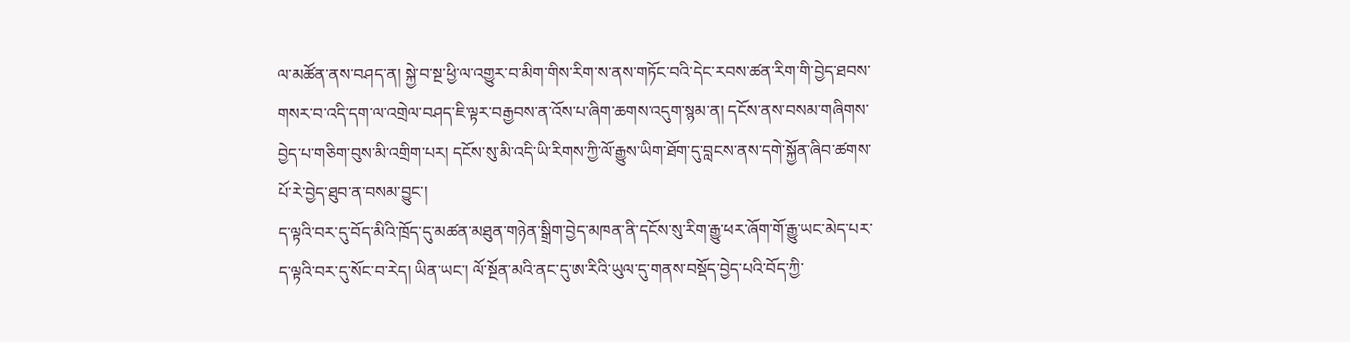ལ་མཚོན་ནས་བཤད་ན། སྐྱེ་བ་སྔ་ཕྱི་ལ་འགྱུར་བ་མིག་གིས་རིག་ས་ནས་གཏོང་བའི་དེང་རབས་ཚན་རིག་གི་བྱེད་ཐབས་གསར་བ་འདི་དག་ལ་འགྲེལ་བཤད་ཇི་ལྟར་བརྒྱབས་ན་འོས་པ་ཞིག་ཆགས་འདུག་སྙམ་ན། དངོས་ནས་བསམ་གཞིགས་བྱེད་པ་གཅིག་བུས་མི་འགྲིག་པར། དངོས་སུ་མི་འདི་ཡི་རིགས་ཀྱི་ལོ་རྒྱུས་ཡིག་ཐོག་དུ་བླངས་ནས་དགེ་སྐྱོན་ཞིབ་ཚགས་པོ་རེ་བྱེད་ཐུབ་ན་བསམ་བྱུང་།
ད་ལྟའི་བར་དུ་བོད་མིའི་ཁྲོད་དུ་མཚན་མཐུན་གཉེན་སྒྲིག་བྱེད་མཁན་ནི་དངོས་སུ་རིག་རྒྱུ་ཕར་ཞོག་གོ་རྒྱུ་ཡང་མེད་པར་ད་ལྟའི་བར་དུ་སོང་བ་རེད། ཡིན་ཡང་། ལོ་སྔོན་མའི་ནང་དུ་ཨ་རིའི་ཡུལ་དུ་གནས་བསྡོད་བྱེད་པའི་བོད་ཀྱི་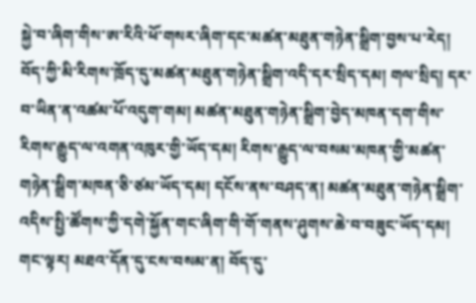སྐྱེ་བ་ཞིག་གིས་ཨ་རིའི་ཕོ་གསར་ཞིག་དང་མཚན་མཐུན་གཉེན་སྒྲིག་བྱས་པ་རེད། བོད་ཀྱི་མི་རིགས་ཁྲོད་དུ་མཚན་མཐུན་གཉེན་སྒྲིག་འདི་དར་སྲིད་དམ། གལ་སྲིད། དར་བ་ཡིན་ན་འཚམ་པོ་འདུག་གམ། མཚན་མཐུན་གཉེན་སྒྲིག་བྱེད་མཁན་དག་གིས་རིགས་རྒྱུད་ལ་འགན་འཁུར་གྱི་ཡོད་དམ། རིགས་རྒྱུད་ལ་བསམ་མཁན་གྱི་མཚན་གཉེན་སྒྲིག་མཁན་ཅི་ཙམ་ཡོད་དམ། དངོས་ནས་བཤད་ན། མཚན་མཐུན་གཉེན་སྒྲིག་འདིས་སྤྱི་ཚོགས་ཀྱི་དགེ་སྐྱོན་གང་ཞིག་གི་གོ་གནས་ཤུགས་ཆེ་བ་བཟུང་ཡོད་དམ།
གང་ལྟར། མཐའ་དོན་དུ་ངས་བསམ་ན། བོད་དུ་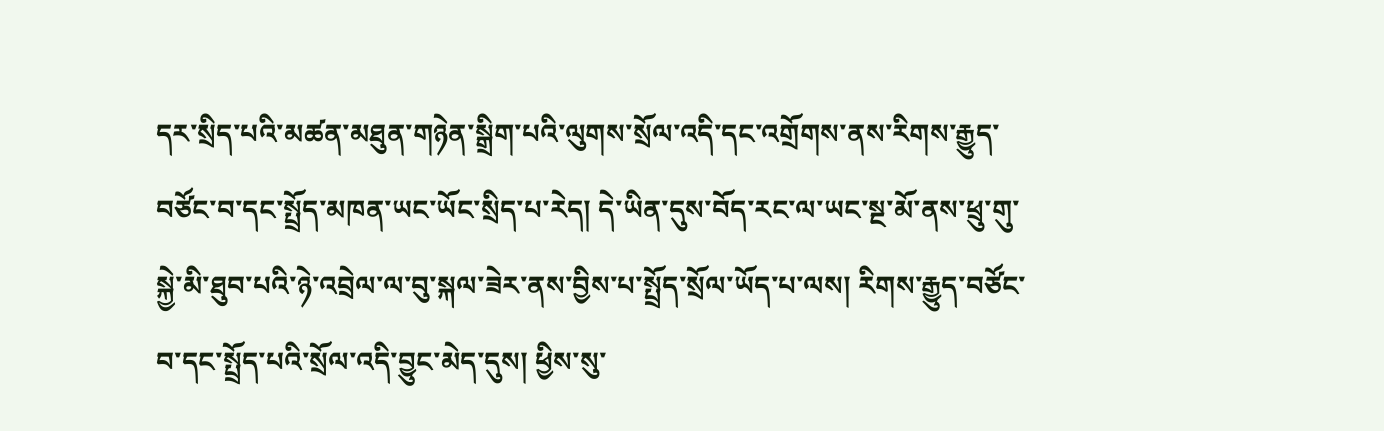དར་སྲིད་པའི་མཚན་མཐུན་གཉེན་སྒྲིག་པའི་ལུགས་སྲོལ་འདི་དང་འགྲོགས་ནས་རིགས་རྒྱུད་བཙོང་བ་དང་སྤྲོད་མཁན་ཡང་ཡོང་སྲིད་པ་རེད། དེ་ཡིན་དུས་བོད་རང་ལ་ཡང་སྔ་མོ་ནས་ཕྲུ་གུ་སྐྱེ་མི་ཐུབ་པའི་ཉེ་འབྲེལ་ལ་བུ་སྐལ་ཟེར་ནས་བྱིས་པ་སྤྲོད་སྲོལ་ཡོད་པ་ལས། རིགས་རྒྱུད་བཙོང་བ་དང་སྤྲོད་པའི་སྲོལ་འདི་བྱུང་མེད་དུས། ཕྱིས་སུ་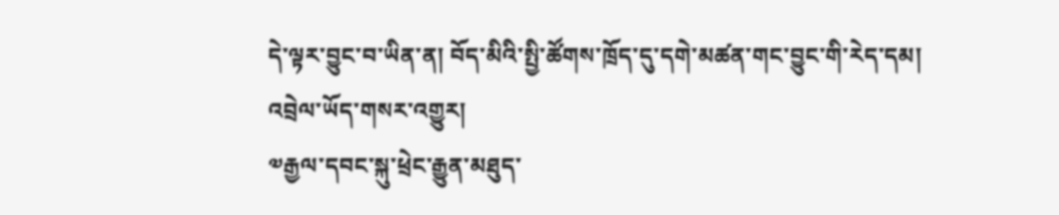དེ་ལྟར་བྱུང་བ་ཡིན་ན། བོད་མིའི་སྤྱི་ཚོགས་ཁྲོད་དུ་དགེ་མཚན་གང་བྱུང་གི་རེད་དམ།
འབྲེལ་ཡོད་གསར་འགྱུར།
༧རྒྱལ་དབང་སྐུ་ཕྲེང་རྒྱུན་མཐུད་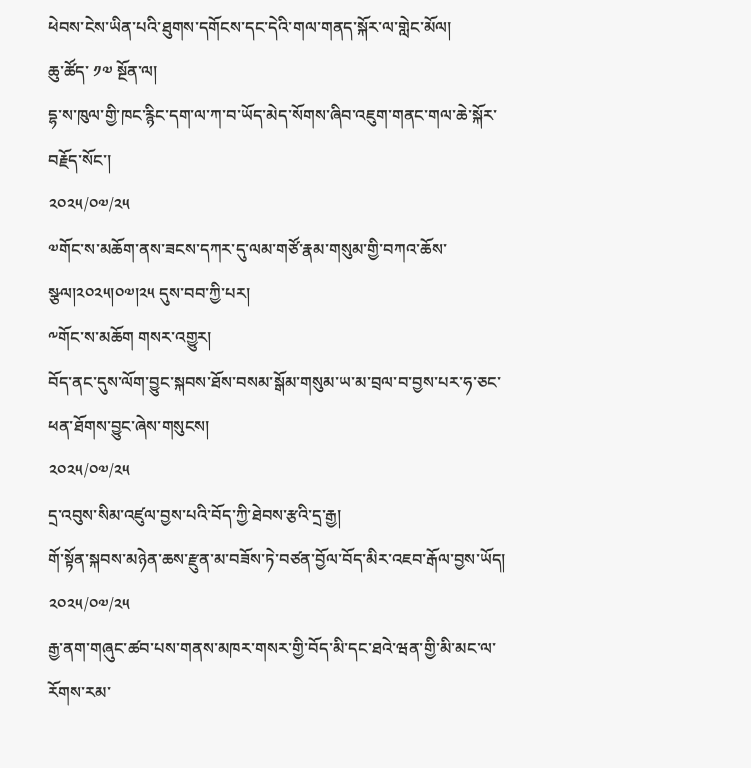ཕེབས་ངེས་ཡིན་པའི་ཐུགས་དགོངས་དང་དེའི་གལ་གནད་སྐོར་ལ་གླེང་མོལ།
ཆུ་ཚོད་ ༡༧ སྔོན་ལ།
དྷ་ས་ཁུལ་གྱི་ཁང་རྙིང་དག་ལ་ཀ་བ་ཡོད་མེད་སོགས་ཞིབ་འཇུག་གནང་གལ་ཆེ་སྐོར་བརྗོད་སོང་།
༢༠༢༥/༠༧/༢༥
༧གོང་ས་མཆོག་ནས་ཟངས་དཀར་དུ་ལམ་གཙོ་རྣམ་གསུམ་གྱི་བཀའ་ཆོས་སྩལ།༢༠༢༥།༠༧།༢༥ དུས་བབ་ཀྱི་པར།
༸གོང་ས་མཆོག གསར་འགྱུར།
བོད་ནང་དུས་ལོག་བྱུང་སྐབས་ཐོས་བསམ་སྒོམ་གསུམ་ཡ་མ་བྲལ་བ་བྱས་པར་ཧ་ཅང་ཕན་ཐོགས་བྱུང་ཞེས་གསུངས།
༢༠༢༥/༠༧/༢༥
དྲ་འབུས་སིམ་འཛུལ་བྱས་པའི་བོད་ཀྱི་ཐེབས་རྩའི་དྲ་རྒྱ།
གོ་སྟོན་སྐབས་མཉེན་ཆས་རྫུན་མ་བཟོས་ཏེ་བཙན་བྱོལ་བོད་མིར་འཇབ་རྒོལ་བྱས་ཡོད།
༢༠༢༥/༠༧/༢༥
རྒྱ་ནག་གཞུང་ཚབ་པས་གནས་མཁར་གསར་གྱི་བོད་མི་དང་ཐའེ་ཝན་གྱི་མི་མང་ལ་རོགས་རམ་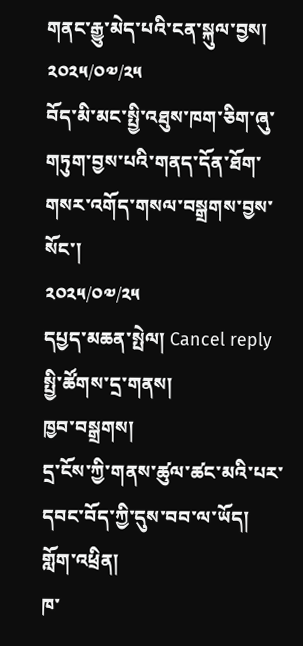གནང་རྒྱུ་མེད་པའི་ངན་སྐུལ་བྱས།
༢༠༢༥/༠༧/༢༥
བོད་མི་མང་སྤྱི་འཐུས་ཁག་ཅིག་ཞུ་གཏུག་བྱས་པའི་གནད་དོན་ཐོག་གསར་འགོད་གསལ་བསྒྲགས་བྱས་སོང་།
༢༠༢༥/༠༧/༢༥
དཔྱད་མཆན་སྤེལ། Cancel reply
སྤྱི་ཚོགས་དྲ་གནས།
ཁྱབ་བསྒྲགས།
དྲ་ངོས་ཀྱི་གནས་ཚུལ་ཚང་མའི་པར་དབང་བོད་ཀྱི་དུས་བབ་ལ་ཡོད།
གློག་འཕྲིན།
ཁ་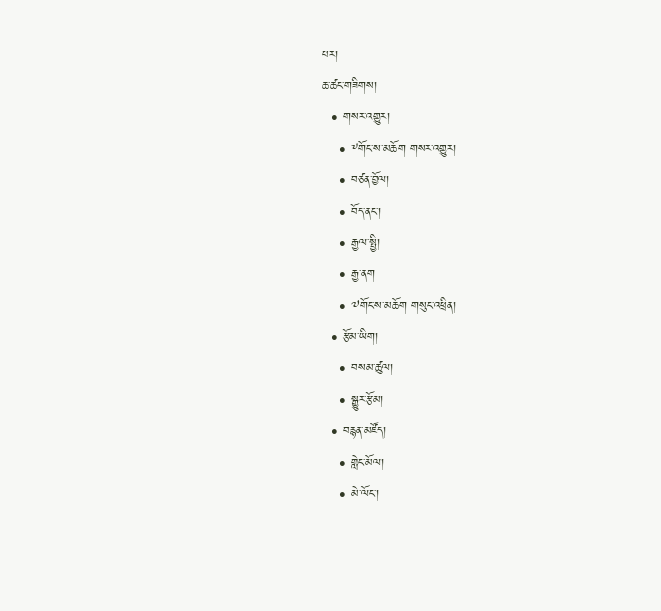པར།
ཆ་ཚང་གཟིགས།
  • གསར་འགྱུར།
    • ༸གོང་ས་མཆོག གསར་འགྱུར།
    • བཙན་བྱོལ།
    • བོད་ནང་།
    • རྒྱལ་སྤྱི།
    • རྒྱ་ནག
    • ༧གོང་ས་མཆོག གསུང་འཕྲིན།
  • རྩོམ་ཡིག།
    • བསམ་ཚུལ།
    • སྒྱུར་རྩོམ།
  • བརྙན་མཛོད།
    • གླེང་མོལ།
    • མེ་ལོང་།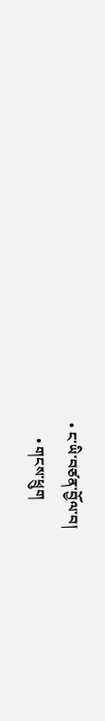• ང་ཡི་བཙན་བྱོལ་བ།
    • གངས་ཕྲུག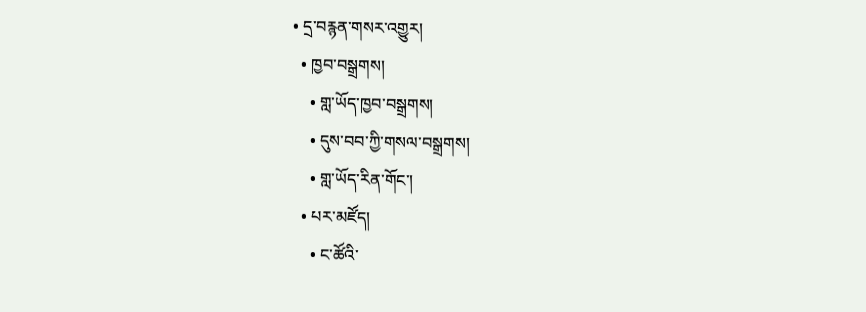• དྲ་བརྙན་གསར་འགྱུར།
  • ཁྱབ་བསྒྲགས།
    • གླ་ཡོད་ཁྱབ་བསྒྲགས།
    • དུས་བབ་ཀྱི་གསལ་བསྒྲགས།
    • གླ་ཡོད་རིན་གོང་།
  • པར་མཛོད།
    • ང་ཚོའི་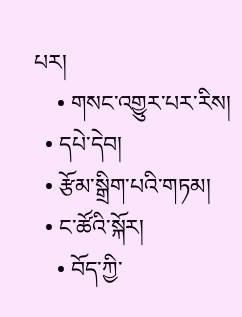པར།
    • གསང་འགྱུར་པར་རིས།
  • དཔེ་དེབ།
  • རྩོམ་སྒྲིག་པའི་གཏམ།
  • ང་ཚོའི་སྐོར།
    • བོད་ཀྱི་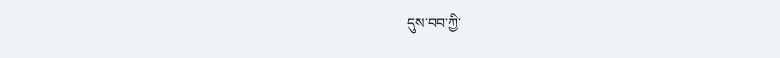དུས་བབ་ཀྱི་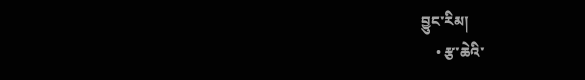བྱུང་རིམ།
    • རྩ་ཆེའི་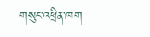གསུང་འཕྲིན་ཁག